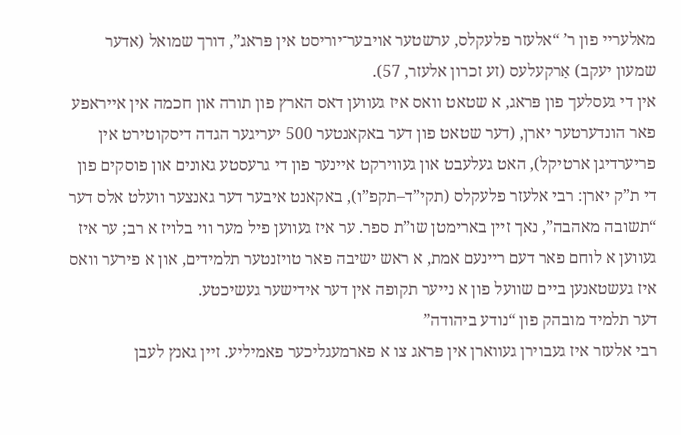מאלעריי פון ר’ “אלעזר פלעקלס, ערשטער אויבער־יוריסט אין פּראג”, דורך שמואל (אדער שמעון יעקב) אַרקעלעס (זע זכרון אלעזר, 57).
אין די געסלעך פון פּראג, א שטאט וואס איז געווען דאס הארץ פון תורה און חכמה אין אייראפע פאר הונדערטער יארן, (דער שטאט פון דער באקאנטער 500 יעריגער הגדה דיסקוטירט אין פריערדיגן ארטיקל), האט געלעבט און געווירקט איינער פון די גרעסטע גאונים און פוסקים פון די ת”ק יארן: רבי אלעזר פלעקלס (תקי”ד–תקפ”ו), באקאנט איבער דער גאנצער וועלט אלס דער “תשובה מאהבה”, נאך זיין בארימטן שו”ת ספר. ער איז געווען פיל מער ווי בלויז א רב; ער איז געווען א לוחם פאר דעם ריינעם אמת, א ראש ישיבה פאר טויזנטער תלמידים, און א פירער וואס איז געשטאנען ביים שוועל פון א נייער תקופה אין דער אידישער געשיכטע.
דער תלמיד מובהק פון “נודע ביהודה”
רבי אלעזר איז געבוירן געווארן אין פּראג צו א פארמעגליכער פאמיליע. זיין גאנץ לעבן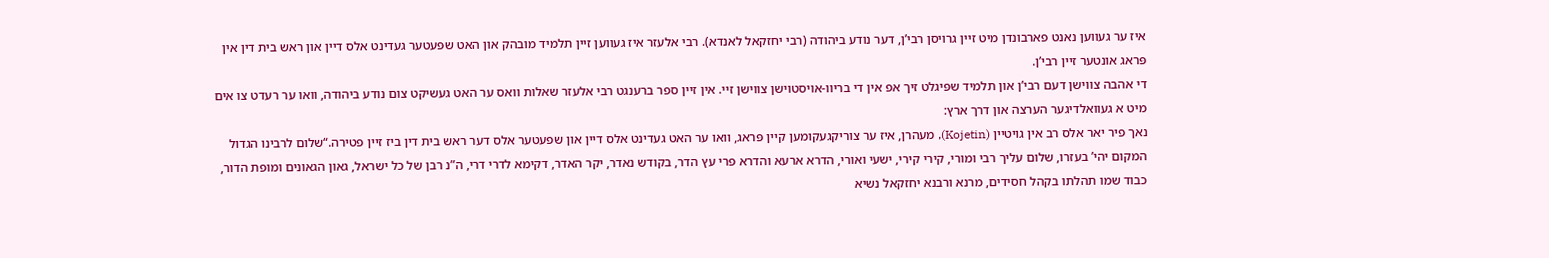איז ער געווען נאנט פארבונדן מיט זיין גרויסן רבי’ן, דער נודע ביהודה (רבי יחזקאל לאנדא). רבי אלעזר איז געווען זיין תלמיד מובהק און האט שפּעטער געדינט אלס דיין און ראש בית דין אין פּראג אונטער זיין רבי’ן.
די אהבה צווישן דעם רבי’ן און תלמיד שפּיגלט זיך אפ אין די בריוו-אויסטוישן צווישן זיי. אין זיין ספר ברענגט רבי אלעזר שאלות וואס ער האט געשיקט צום נודע ביהודה, וואו ער רעדט צו אים מיט א געוואלדיגער הערצה און דרך ארץ:
נאך פיר יאר אלס רב אין גויטיין (Kojetin), מעהרן, איז ער צוריקגעקומען קיין פּראג, וואו ער האט געדינט אלס דיין און שפעטער אלס דער ראש בית דין ביז זיין פטירה.“שלום לרבינו הגדול המקום יהי’ בעזרו, שלום עליך רבי ומורי, קירי קירי, ישעי ואורי, הדרא ארעא והדרא פרי עץ הדר, בקודש נאדר, יקר האדר, דקימא לדרי דרי, ה”נ רבן של כל ישראל, גאון הגאונים ומופת הדור, כבוד שמו תהלתו בקהל חסידים, מרנא ורבנא יחזקאל נשיא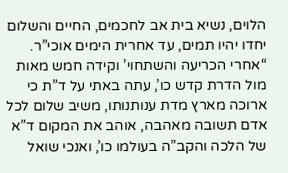הלוים, נשיא בית אב לחכמים, החיים והשלום יחדו יהיו תמים, עד אחרית הימים אוכי”ר.
“אחרי הכריעה והשתחוי’ וקידה חמש מאות מול הדרת קדש כו’, עתה באתי על ד”ת כי ארוכה מארץ מדת ענותנותו, משיב שלום לכל אדם תשובה מאהבה, אוהב את המקום ד”א של הלכה והקב”ה בעולמו כו’, ואנכי שואל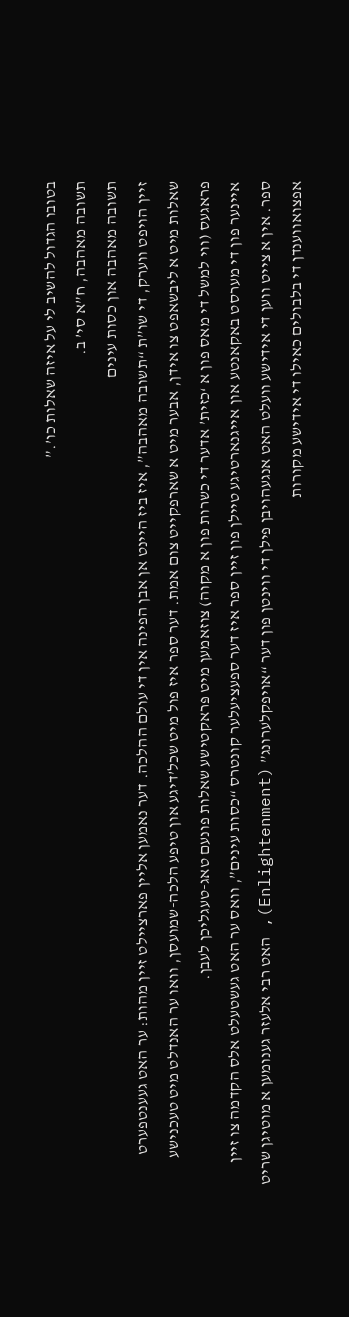בטובו הגדול להשיב לי על איזה שאלות כו’.”
תשובה מאהבה, ח”א סי’ ב.
תשובה מאהבה און כסות עינים
זיין הויפט ווערק, די שו”ת “תשובה מאהבה”, איז ביז היינט אן אבן הפינה אין די עולם ההלכה. דער נאמען אליין פארציילט זיין מהות: ער האט געענטפערט שאלות מיט א ליבשאפט צו אידן, אבער מיט א שארפקייט צום אמת. דער ספר איז פול מיט שכל’דיגע און טיפע הלכה-שמועסן, וואו ער האנדלט מיט טעכנישע פראגעס (ווי למשל די מאס פון א ‘כזית’ אדער די כשרות פון א מקוה) צוזאמען מיט פּראקטישע שאלות פונעם טאג-טעגליכן לעבן.
איינער פון די מערסט באקאנטע און אייגנארטיגע טיילן פון זיין ספר איז דער ספעציעלער קונטרס “כסות עינים”, וואס ער האט געשטעלט אלס הקדמה צו זיין ספר. אין א צייט ווען די אידישע וועלט האט אנגעהויבן פילן די ווינטן פון דער “אויפקלערונג” (Enlightenment), האט רבי אלעזר גענומען א מוטיגן שריט אפצואווענדן די בלבולים כאילו די אידישע מקורות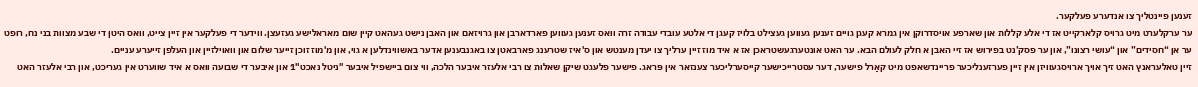זענען פיינטליך צו אנדערע פעלקער.
ער ערקלערט מיט גרויס קלארקייט אז די אלע קללות און שארפע אויסדרוקן אין גמרא קעגן גויים זענען געווען געצילט בלויז קעגן די אלטע עובדי עבודה זרה וואס זענען געווען פארדארבן און גרויזאם און האבן נישט געהאט קיין שום מאראלישע געזעצן. ווידער די פעלקער אין זיין צייט, וואס היטן די שבע מצוות בני נח, רופט ער אן “חסידים” און “עושי רצונו”, און ער פסק’נט בפירוש אז זיי האבן א חלק לעולם הבא. ער האט אונטערגעשטראכן אז א איד מוז זיין ערליך צו יעדן מענטש און ס'איז שטרענג פארבאטן צו באגנבענען אדער באשווינדלען א גוי, און מ'מוז זוכן זייער שלום און וואוילזיין און העלפן זייערע עניים.
זיין טאלעראנץ האט זיך אויך ארויסגעוויזן אין זיין פערזענליכער פריינדשאפט מיט קאַרל פישער, דער עסטרייכישער קייסערליכער צענזאר אין פּראג. פישער פלעגט שיקן שאלות צו רבי אלעזר איבער הלכה, ווי צום ביישפיל איבער "ניטל נאכט"1 און איבער די שבועה וואס א איד שווערט אין געריכט, און רבי אלעזר האט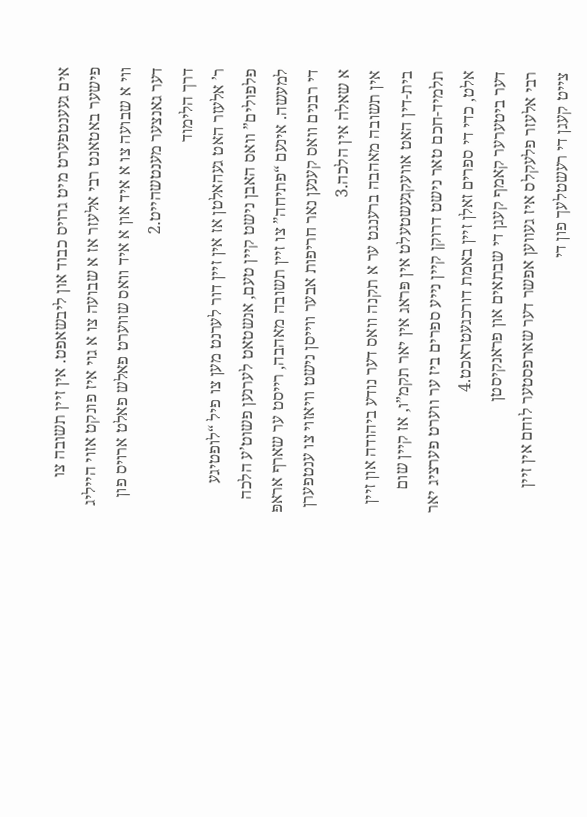אים געענטפערט מיט גרויס כבוד און ליבשאפט. אין זיין תשובה צו פישער באטאנט רבי אלעזר אז א שבועה צו א גוי איז פונקט אזוי הייליג ווי א שבועה צו א איד און א איד וואס שווערט פאלש פאלט ארויס פון דער גאנצער מענטשהייט.2
דרך הלימוד
ר’ אלעזר האט געהאלטן אז אין זיין דור לערנט מען צו פיל “לופטיגע פלפולים” וואס האבן נישט קיין טעם, אנשטאט לערנען פשוט’ע הלכה למעשה. אינעם “פתיחה” צו זיין תשובה מאהבה, רייסט ער שארף אראפּ די רבנים וואס קענען נאר חריפות אבער ווייסן נישט וויאזוי צו ענטפערן א שאלה אין הלכה.3
אין תשובה מאהבה ברענגט ער א תקנה וואס דער נודע ביהודה און זיין בית-דין האט אוועקגעשטעלט אין פּראג אין יאר תקמ”ו, אז קיין שום תלמיד-חכם טאר נישט דרוקן קיין נייע ספרים ביז ער ווערט פערציג יאר אלט, כדי די ספרים זאלן זיין באמת דורכגעטראכט.4
דער ביטערער קאמף קעגן די שבתאים און פראנקיסטן
רבי אלעזר פלעקלס איז געווען אפשר דער שארפסטער לוחם אין זיין צייט קעגן די רעשטלעך פון די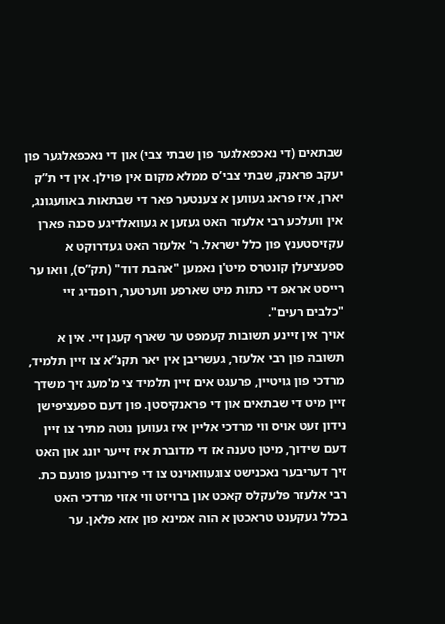שבתאים (די נאכפאלגער פון שבתי צבי) און די נאכפאלגער פון יעקב פראנק, שבתי צבי’ס ממלא מקום אין פוילן. אין די ת”ק יארן, איז פראג געווען א צענטער פאר די שבתאות באוועגונג, אין וועלכע רבי אלעזר האט געזען א געוואלדיגע סכנה פארן עקזיסטענץ פון כלל ישראל. ר' אלעזר האט געדרוקט א ספעציעלן קונטרס מיט'ן נאמען "אהבת דוד" (תק”ס), וואו ער רייסט אראפ די כתות מיט שארפע ווערטער, רופנדיג זיי "כלבים רעים".
אויך אין זיינע תשובות קעמפט ער שארף קעגן זיי. אין א תשובה פון רבי אלעזר, געשריבן אין יאר תקנ”א צו זיין תלמיד, מרדכי פון גויטיין, פרעגט אים זיין תלמיד צי מ'מעג זיך משדך זיין מיט די שבתאים און די פראנקיסטן. פון דעם ספעציפישן נידון זעט אויס ווי מרדכי אליין איז געווען נוטה מתיר צו זיין דעם שידוך, מיטן טענה אז די מדוברת איז זייער יונג און האט זיך דעריבער נאכנישט צוגעוואוינט צו די פירונגען פונעם כת. רבי אלעזר פלעקלס קאכט און ברויזט ווי אזוי מרדכי האט בכלל געקענט טראכטן א הוה אמינא פון אזא פלאן. ער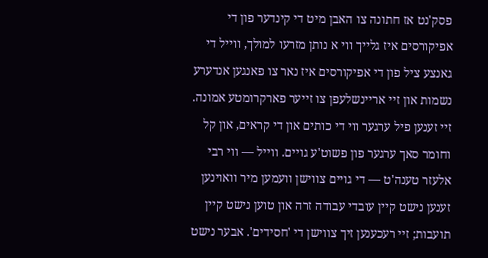פסק'נט אז חתונה צו האבן מיט די קינדער פון די אפיקורסים איז גלייך ווי א נותן מזרעו למולך, ווייל די גאנצע ציל פון די אפיקורסים איז נאר צו פאנגען אנדערע נשמות און זיי אריינשלעפן צו זייער פארקרומטע אמונה. זיי זענען פיל ערגער ווי די כותים און די קראים, און קל וחומר סאך ערגער פון פשוט'ע גויים. ווייל — ווי רבי אלעזר טענה'ט — די גויים צווישן וועמען מיר וואוינען זענען נישט קיין עובדי עבודה זרה און טוען נישט קיין תועבות; זיי רעכענען זיך צווישן די 'חסידים'. אבער נישט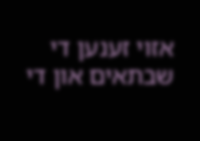אזוי זענען די שבתאים און די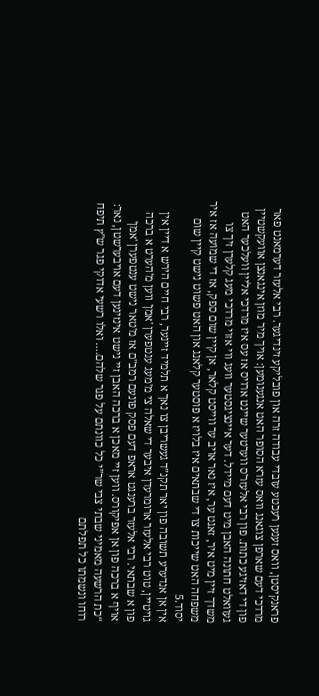פראנקיסטן, וואס זענען רעכטע עובדי עבודה זרה און פובליקע זינדיגער. רבי אלעזר דערמאנט פאר מרדכי דעם שארפן צוגאנג וואס עזרא הסופר האט אנגענומען: אויך מיר מוזן אינגאנצן אוועקשטיין פון די דאזיגע כתות. פון רבי אלעזר'ס ווערטער שיינט ארויס אז עס איז מרדכי אליין וועלכער האט געוואלט חתונה האבן מיט דעם מיידל. דער איינציגסטער וועג ווי אזוי מרדכי מעג קלערן זיך צו משדך זיין מיט איר, זאגט ער, איז נאר אויב ער ווייסט קלאר, אן קיין שום ספק, אז די שמועה אז איר משפחה האט שייכות צו די שבתאים איז בלויז א פוסטער קלאנג און האט פשוט נישט קיין שום יסוד.5
אין אן אנדערע תשובה פון יאר תקנ”ד געשריבן צו נאך א תלמיד זיינער, רבי חיים הירש א דיין אין גויטיין, טוט רבי אלעזר ארומרעדן איבער די שאלה צי מ'מעג ענטפערן 'אמן' ווען מ'הערט א ברכה פון א שבתאי. רבי אלעזר ברענגט אראפ דעם פסק פונעם רמב"ם אז מ'טאר נישט ענטפערן 'אמן' אויף א ברכה פון אן אפיקורס. ווען זיי מאכן א ברכה האבן זיי נישט אינזינען דעם אויבערשטן, נאר:
“כת הרשעה מאמיני שבתי צבי שר”י כל כוונתם על פגר שלהם…. ואלו רשעי אדוקי פגר ש"ץ תיפח רוחו ונשמתו כל תפלתם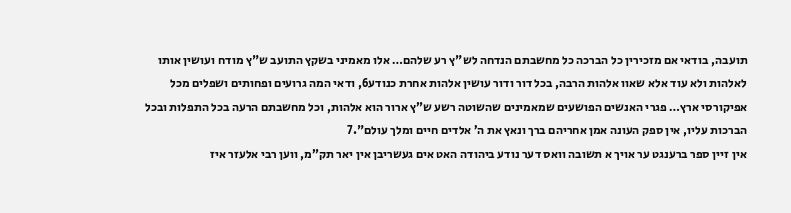תועבה, בודאי אם מזכירין כל הברכה כל מחשבתם הנדחה לש"ץ רע שלהם… אלו מאמיני בשקץ התועב ש"ץ מודח ועושין אותו לאלהות ולא עוד אלא שאוו אלהות הרבה, בכל דור ודור עושין אלהות אחרת כנודע6, ודאי המה גרועים ופחותים ושפלים מכל אפיקורסי ארץ… פגרי האנשים הפושעים שמאמינים שהשוטה רשע ש”ץ ארור הוא אלהות, וכל מחשבתם הרעה בכל התפלות ובכל הברכות עליו, אין ספק העונה אמן אחריהם ברך ונאץ את ה’ אלדים חיים ומלך עולם".7
אין זיין ספר ברענגט ער אויך א תשובה וואס דער נודע ביהודה האט אים געשריבן אין יאר תק”מ, ווען רבי אלעזר איז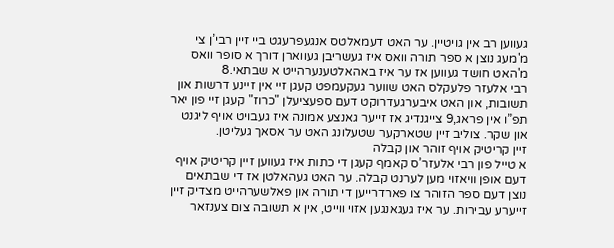געווען רב אין גויטיין. ער האט דעמאלטס אנגעפרעגט ביי זיין רבי’ן צי מ'מעג נוצן א ספר תורה וואס איז געשריבן געווארן דורך א סופר וואס מ'האט חושד געווען אז ער איז באהאלטענערהייט א שבתאי.8
רבי אלעזר פלעקלס האט שווער געקעמפט קעגן זיי אין זיינע דרשות און תשובות, און האט איבערגעדרוקט דעם ספעציעלן "כרוז" קעגן זיי פון יאר תפ”ו אין פראג,9 צייגנדיג אז זייער גאנצע אמונה איז געבויט אויף ליגנט און שקר. צוליב זיין שטארקער שטעלונג האט ער אסאך געליטן.
זיין קריטיק אויף זוהר און קבלה
א טייל פון רבי אלעזר’ס קאמף קעגן די כתות איז געווען זיין קריטיק אויף דעם אופן וויאזוי מען לערנט קבלה. ער האט געהאלטן אז די שבתאים נוצן דעם ספר הזוהר צו פארדרייען די תורה און פאלשערהייט מצדיק זיין זייערע עבירות. ער איז געגאנגען אזוי ווייט, אין א תשובה צום צענזאר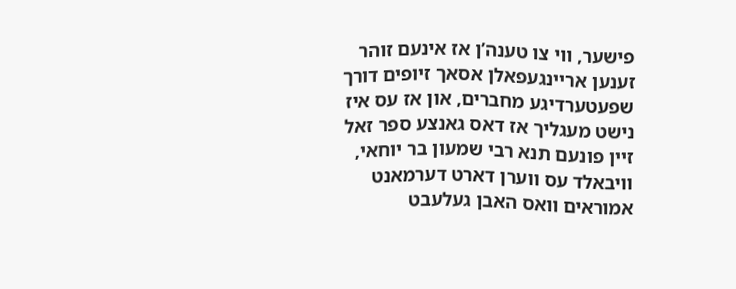פישער, ווי צו טענה’ן אז אינעם זוהר זענען אריינגעפאלן אסאך זיופים דורך שפעטערדיגע מחברים, און אז עס איז נישט מעגליך אז דאס גאנצע ספר זאל זיין פונעם תנא רבי שמעון בר יוחאי, וויבאלד עס ווערן דארט דערמאנט אמוראים וואס האבן געלעבט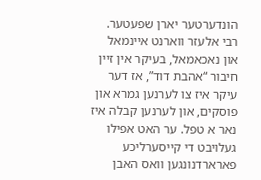הונדערטער יארן שפעטער.
רבי אלעזר ווארנט איינמאל און נאכאמאל, בעיקר אין זיין חיבור “אהבת דוד”, אז דער עיקר איז צו לערנען גמרא און פוסקים, און לערנען קבלה איז נאר א טפל. ער האט אפילו געלויבט די קייסערליכע פארארדנונגען וואס האבן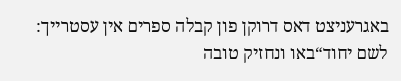באגרעניצט דאס דרוקן פון קבלה ספרים אין עסטרייך:
לשם יחוד“באו ונחזיק טובה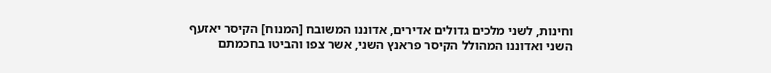וחינות, לשני מלכים גדולים אדירים, אדוננו המשובח [המנוח] הקיסר יאזעף השני ואדוננו המהולל הקיסר פראנץ השני, אשר צפו והביטו בחכמתם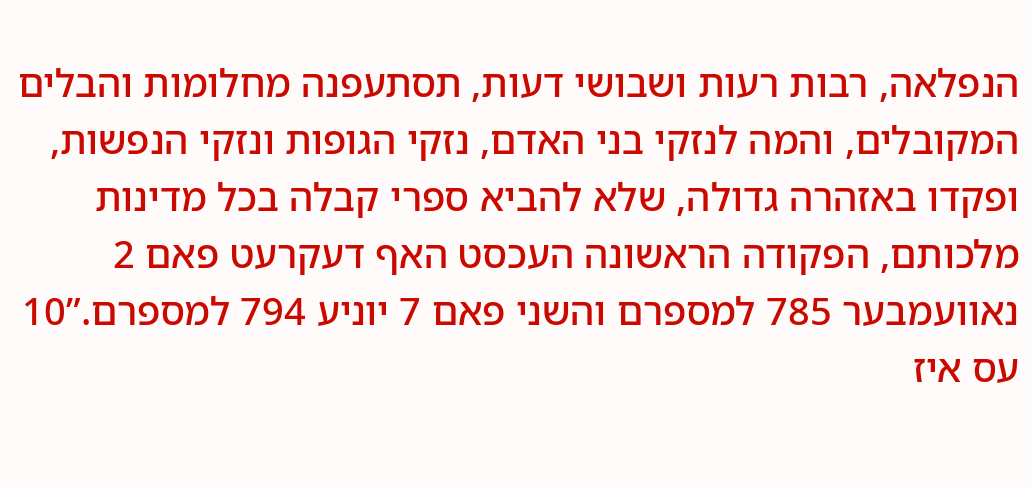הנפלאה, רבות רעות ושבושי דעות, תסתעפנה מחלומות והבלים המקובלים, והמה לנזקי בני האדם, נזקי הגופות ונזקי הנפשות, ופקדו באזהרה גדולה, שלא להביא ספרי קבלה בכל מדינות מלכותם, הפקודה הראשונה העכסט האף דעקרעט פאם 2 נאוועמבער 785 למספרם והשני פאם 7 יוניע 794 למספרם.”10
עס איז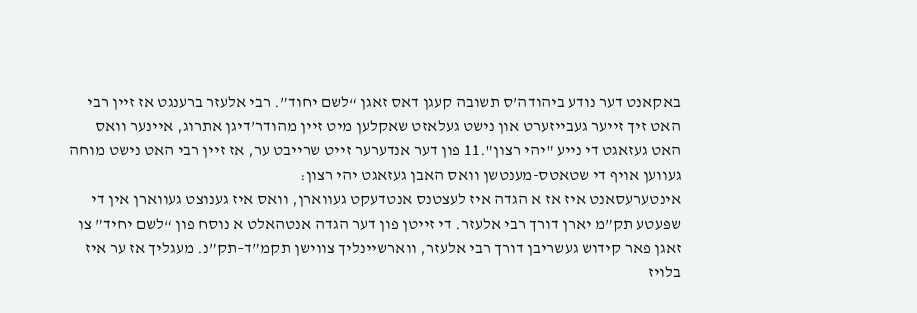באקאנט דער נודע ביהודה’ס תשובה קעגן דאס זאגן “לשם יחוד”. רבי אלעזר ברענגט אז זיין רבי האט זיך זייער געבייזערט און נישט געלאזט שאקלען מיט זיין מהודר’דיגן אתרוג, איינער וואס האט געזאגט די נייע "יהי רצון".11 פון דער אנדערער זייט שרייבט ער, אז זיין רבי האט נישט מוחה געווען אויף די שטאטס-מענטשן וואס האבן געזאגט יהי רצון:
אינטערעסאנט איז אז א הגדה איז לעצטנס אנטדעקט געווארן, וואס איז גענוצט געווארן אין די שפּעטע תק”מ יארן דורך רבי אלעזר. די זייטן פון דער הגדה אנטהאלט א נוסח פון “לשם יחיד” צו זאגן פאר קידוש געשריבן דורך רבי אלעזר, ווארשיינליך צווישן תקמ”ד–תק”נ. מעגליך אז ער איז בלויז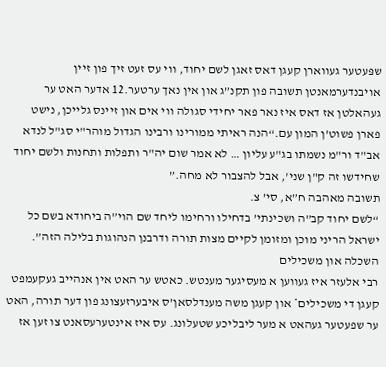שפּעטער געווארן קעגן דאס זאגן לשם יחוד, ווי עס זעט זיך פון זיין אויבנדערמאנטן תשובה פון תקנ”ג און אין נאך ערטער.12 אדער האט ער געהאלטן אז דאס איז נאר פאר יחידי סגולה ווי אים און זיינס גלייכן, נישט פארן פשוט’ן המון עם.“הנה ראיתי ממורינו ורבינו הגדול מוהר"י סג"ל לנדא אב"ד ור"מ נשמתו בג"ע עליון … לא אמר שום יה"ר ותפלות ותחנות ולשם יחוד שחידשו זה ק"ן שני', אבל להצבור לא מחה.”
תשובה מאהבה ח”א, סי’ צ.
“לשם יחוד קב”ה ושכינתי’ בדחילו ורחימו ליחד שם הוי”ה ביחודא בשם כל ישראל הריני מוכן ומזומן לקיים מצות תורה ודרבנן הנהוגות בלילה הזה”.
השכלה און משכילים
רבי אלעזר איז געווען א מעסיגער מענטש. כאטש ער האט אין אנהייב געקעמפט קעגן די משכילים* און קעגן משה מענדלסאן’ס איבערזעצונג פון דער תורה, האט ער שפעטער געהאט א מער ליבליכע שטעלונג. עס איז אינטערעסאנט צו זען אז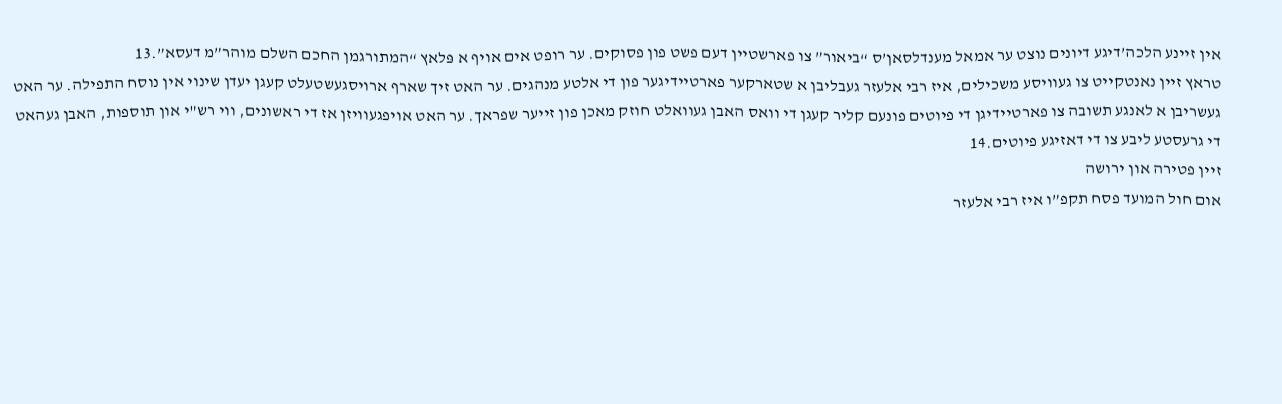אין זיינע הלכה’דיגע דיונים נוצט ער אמאל מענדלסאן’ס “ביאור” צו פארשטיין דעם פשט פון פסוקים. ער רופט אים אויף א פּלאץ “המתורגמן החכם השלם מוהר”מ דעסא”.13
טראץ זיין נאנטקייט צו געוויסע משכילים, איז רבי אלעזר געבליבן א שטארקער פארטיידיגער פון די אלטע מנהגים. ער האט זיך שארף ארויסגעשטעלט קעגן יעדן שינוי אין נוסח התפילה. ער האט געשריבן א לאנגע תשובה צו פארטיידיגן די פיוטים פונעם קליר קעגן די וואס האבן געוואלט חוזק מאכן פון זייער שפראך. ער האט אויפגעוויזן אז די ראשונים, ווי רש"י און תוספות, האבן געהאט די גרעסטע ליבע צו די דאזיגע פיוטים.14
זיין פטירה און ירושה
אום חול המועד פסח תקפ”ו איז רבי אלעזר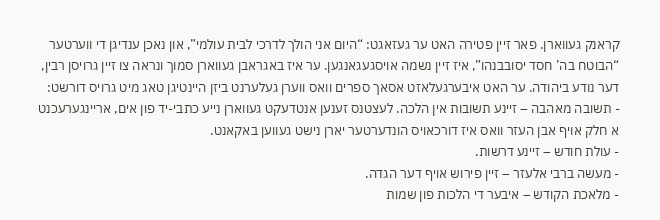קראנק געווארן. פאר זיין פטירה האט ער געזאגט: “היום אני הולך לדרכי לבית עולמי”, און נאכן ענדיגן די ווערטער “הבוטח בה’ חסד יסובבנהו”, איז זיין נשמה אויסגעגאנגען. ער איז באגראבן געווארן סמוך ונראה צו זיין גרויסן רבין, דער נודע ביהודה. ער האט איבערגעלאזט אסאך ספרים וואס ווערן געלערנט ביזן היינטיגן טאג מיט גרויס דורשט:
- תשובה מאהבה – זיינע תשובות אין הלכה. לעצטנס זענען אנטדעקט געווארן נייע כתבי-יד פון אים, אריינגערעכנט א חלק אויף אבן העזר וואס איז דורכאויס הונדערטער יארן נישט געווען באקאנט.
- עולת חודש – זיינע דרשות.
- מעשה ברבי אלעזר – זיין פירוש אויף דער הגדה.
- מלאכת הקודש – איבער די הלכות פון שמות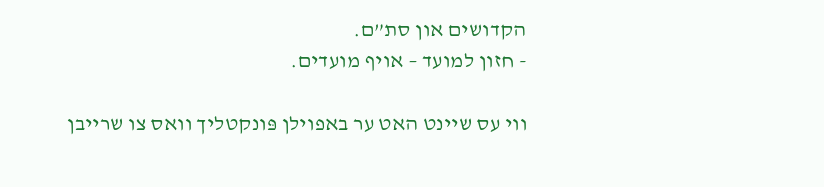הקדושים און סת”ם.
- חזון למועד – אויף מועדים.

ווי עס שיינט האט ער באפוילן פּונקטליך וואס צו שרייבן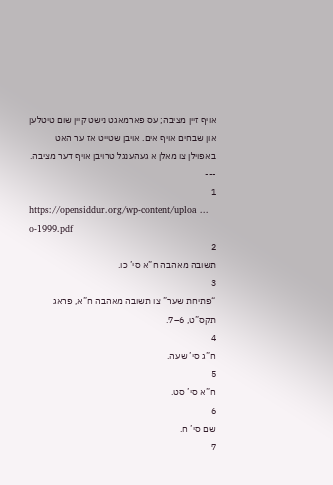אויף זיין מציבה; עס פארמאגט נישט קיין שום טיטלען און שבחים אויף אים. אויבן שטייט אז ער האט באפוילן צו מאלן א געהענגל טרויבן אויף דער מציבה.
---
1
https://opensiddur.org/wp-content/uploa ... o-1999.pdf
2
תשובה מאהבה ח”א סי’ כו.
3
“פתיחת שער” צו תשובה מאהבה ח”א, פראג תקס”ט, 6–7.
4
ח”ג סי’ שעה.
5
ח”א סי’ סט.
6
שם סי’ ח.
7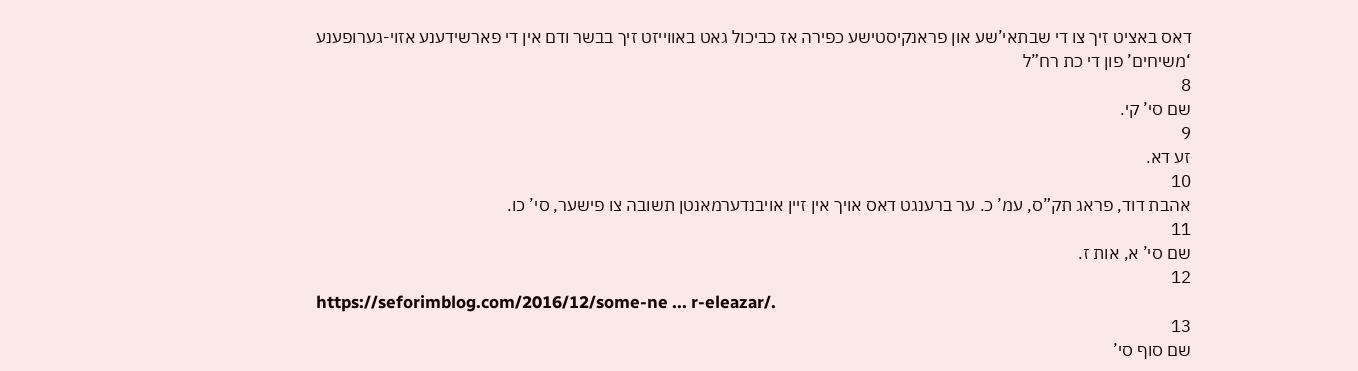דאס באציט זיך צו די שבתאי’שע און פראנקיסטישע כפירה אז כביכול גאט באווייזט זיך בבשר ודם אין די פארשידענע אזוי-גערופענע ‘משיחים’ פון די כת רח”ל
8
שם סי’ קי.
9
זע דא.
10
אהבת דוד, פראג תק”ס, עמ’ כ. ער ברענגט דאס אויך אין זיין אויבנדערמאנטן תשובה צו פישער, סי’ כו.
11
שם סי’ א, אות ז.
12
https://seforimblog.com/2016/12/some-ne ... r-eleazar/.
13
שם סוף סי’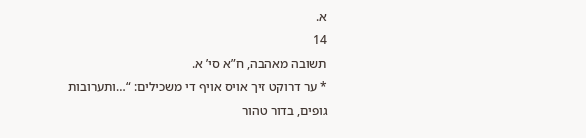א.
14
תשובה מאהבה, ח”א סי’ א.
* ער דרוקט זיך אויס אויף די משכילים: “…ותערובות גופים, בדור טהור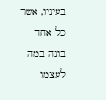בעיניו, אשר כל אחד בונה במה לעצמו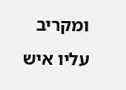ומקריב עליו איש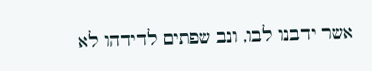אשר ידבנו לבו, ונב שפתים לדידהו לא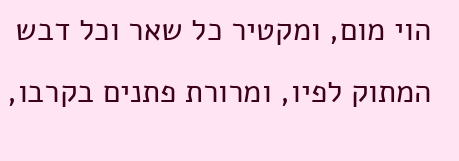הוי מום, ומקטיר כל שאר וכל דבש המתוק לפיו, ומרורת פתנים בקרבו,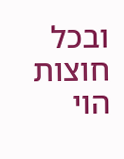ובכל חוצות הוי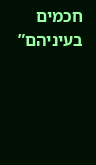חכמים בעיניהם”